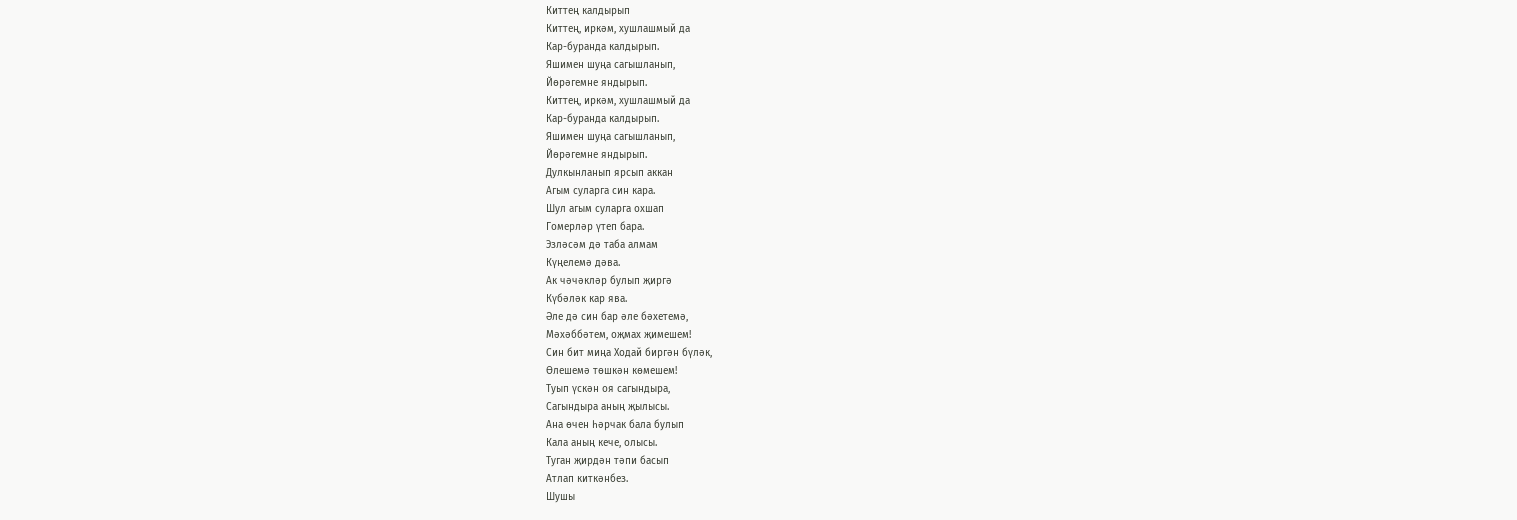Киттең калдырып
Киттең, иркәм, хушлашмый да
Кар-буранда калдырып.
Яшимен шуңа сагышланып,
Йөрәгемне яндырып.
Киттең, иркәм, хушлашмый да
Кар-буранда калдырып.
Яшимен шуңа сагышланып,
Йөрәгемне яндырып.
Дулкынланып ярсып аккан
Агым суларга син кара.
Шул агым суларга охшап
Гомерләр үтеп бара.
Эзләсәм дә таба алмам
Күңелемә дәва.
Ак чәчәкләр булып җиргә
Күбәләк кар ява.
Әле дә син бар әле бәхетемә,
Мәхәббәтем, оҗмах җимешем!
Син бит миңа Ходай биргән бүләк,
Өлешемә төшкән көмешем!
Туып үскән оя сагындыра,
Сагындыра аның җылысы.
Ана өчен һәрчак бала булып
Кала аның кече, олысы.
Туган җирдән тәпи басып
Атлап киткәнбез.
Шушы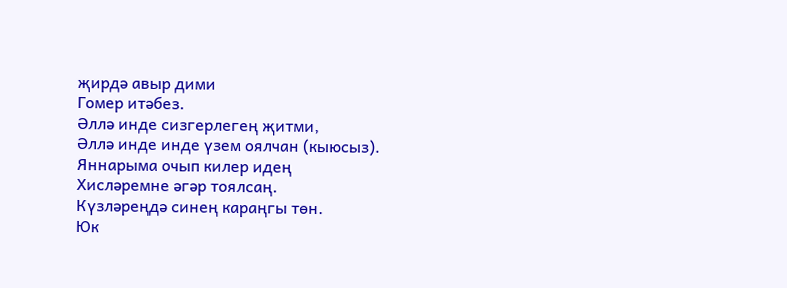җирдә авыр дими
Гомер итәбез.
Әллә инде сизгерлегең җитми,
Әллә инде инде үзем оялчан (кыюсыз).
Яннарыма очып килер идең
Хисләремне әгәр тоялсаң.
Күзләреңдә синең караңгы төн.
Юк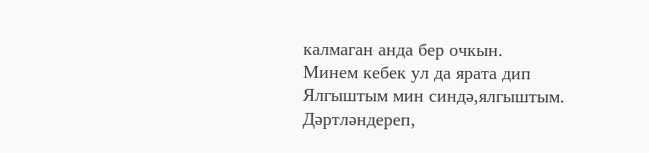калмаган анда бер очкын.
Минем кебек ул да ярата дип
Ялгыштым мин синдә,ялгыштым.
Дәртләндереп,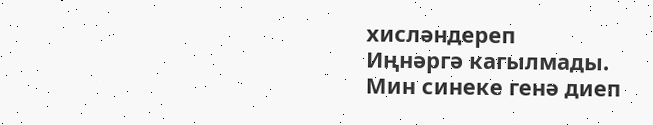хисләндереп
Иңнәргә кагылмады.
Мин синеке генә диеп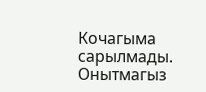Кочагыма сарылмады.
Онытмагыз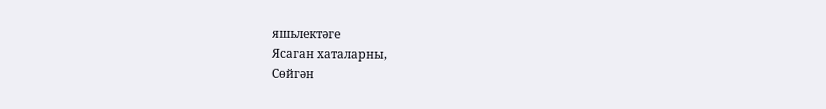яшьлектәге
Ясаган хаталарны,
Сөйгән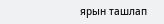ярын ташлап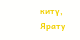китү,
Ярату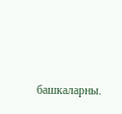башкаларны.